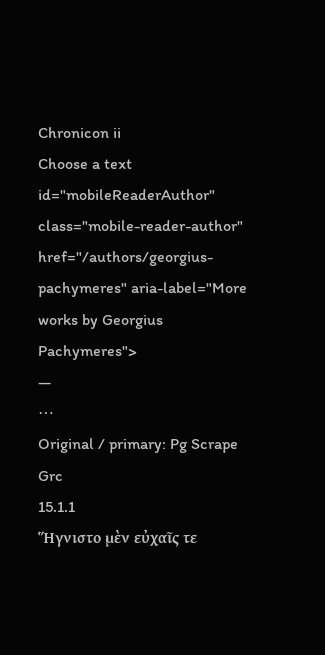Chronicon ii
Choose a text
id="mobileReaderAuthor" class="mobile-reader-author" href="/authors/georgius-pachymeres" aria-label="More works by Georgius Pachymeres">
—
⋯
Original / primary: Pg Scrape Grc
15.1.1
Ἥγνιστο μὲν εὐχαῖς τε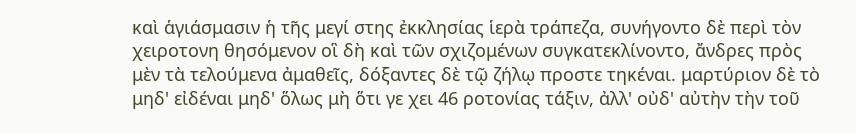καὶ ἁγιάσμασιν ἡ τῆς μεγί στης ἐκκλησίας ἱερὰ τράπεζα, συνήγοντο δὲ περὶ τὸν χειροτονη θησόμενον οἳ δὴ καὶ τῶν σχιζομένων συγκατεκλίνοντο, ἄνδρες πρὸς μὲν τὰ τελούμενα ἀμαθεῖς, δόξαντες δὲ τῷ ζήλῳ προστε τηκέναι. μαρτύριον δὲ τὸ μηδ' εἰδέναι μηδ' ὅλως μὴ ὅτι γε χει 46 ροτονίας τάξιν, ἀλλ' οὐδ' αὐτὴν τὴν τοῦ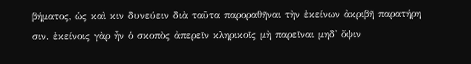βήματος, ὡς καὶ κιν δυνεύειν διὰ ταῦτα παροραθῆναι τὴν ἐκείνων ἀκριβῆ παρατήρη σιν. ἐκείνοις γὰρ ἦν ὁ σκοπὸς ἀπερεῖν κληρικοῖς μὴ παρεῖναι μηδ' ὄψιν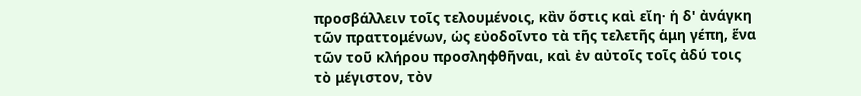προσβάλλειν τοῖς τελουμένοις, κἂν ὅστις καὶ εἴη· ἡ δ' ἀνάγκη τῶν πραττομένων, ὡς εὐοδοῖντο τὰ τῆς τελετῆς ἁμη γέπη, ἕνα τῶν τοῦ κλήρου προσληφθῆναι, καὶ ἐν αὐτοῖς τοῖς ἀδύ τοις τὸ μέγιστον, τὸν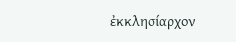ἐκκλησίαρχον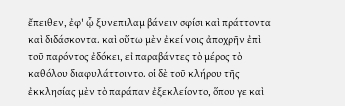ἔπειθεν, ἐφ' ᾧ ξυνεπιλαμ βάνειν σφίσι καὶ πράττοντα καὶ διδάσκοντα. καὶ οὕτω μὲν ἐκεί νοις ἀποχρῆν ἐπὶ τοῦ παρόντος ἐδόκει, εἰ παραβάντες τὸ μέρος τὸ καθόλου διαφυλάττοιντο. οἱ δὲ τοῦ κλήρου τῆς ἐκκλησίας μὲν τὸ παράπαν ἐξεκλείοντο, ὅπου γε καὶ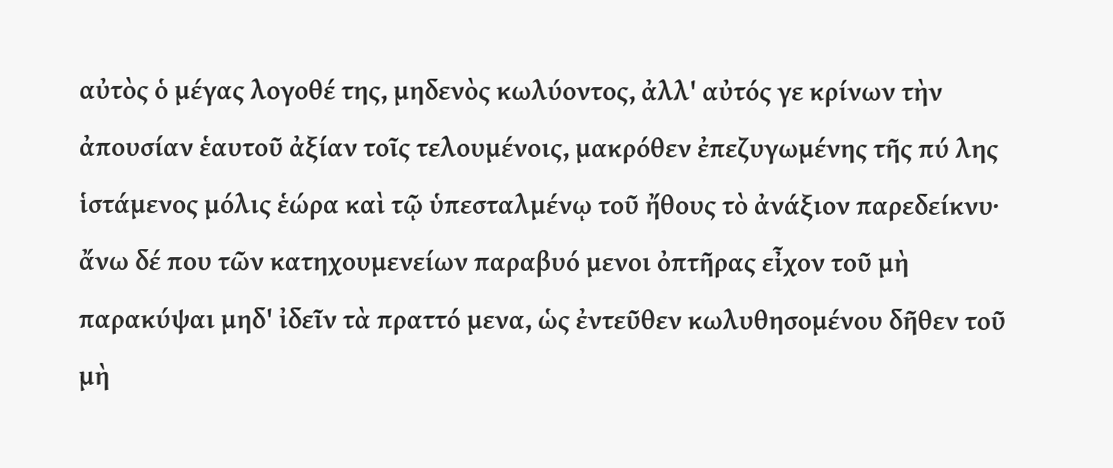αὐτὸς ὁ μέγας λογοθέ της, μηδενὸς κωλύοντος, ἀλλ' αὐτός γε κρίνων τὴν ἀπουσίαν ἑαυτοῦ ἀξίαν τοῖς τελουμένοις, μακρόθεν ἐπεζυγωμένης τῆς πύ λης ἱστάμενος μόλις ἑώρα καὶ τῷ ὑπεσταλμένῳ τοῦ ἤθους τὸ ἀνάξιον παρεδείκνυ· ἄνω δέ που τῶν κατηχουμενείων παραβυό μενοι ὀπτῆρας εἶχον τοῦ μὴ παρακύψαι μηδ' ἰδεῖν τὰ πραττό μενα, ὡς ἐντεῦθεν κωλυθησομένου δῆθεν τοῦ μὴ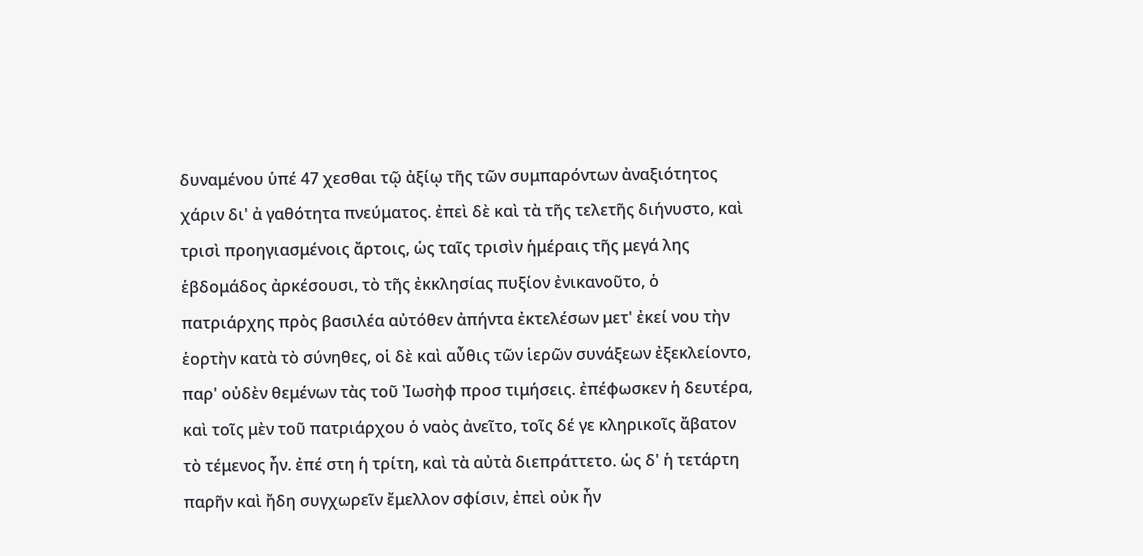δυναμένου ὑπέ 47 χεσθαι τῷ ἀξίῳ τῆς τῶν συμπαρόντων ἀναξιότητος χάριν δι' ἀ γαθότητα πνεύματος. ἐπεὶ δὲ καὶ τὰ τῆς τελετῆς διήνυστο, καὶ τρισὶ προηγιασμένοις ἄρτοις, ὡς ταῖς τρισὶν ἡμέραις τῆς μεγά λης ἑβδομάδος ἀρκέσουσι, τὸ τῆς ἐκκλησίας πυξίον ἐνικανοῦτο, ὁ πατριάρχης πρὸς βασιλέα αὐτόθεν ἀπήντα ἐκτελέσων μετ' ἐκεί νου τὴν ἑορτὴν κατὰ τὸ σύνηθες, οἱ δὲ καὶ αὖθις τῶν ἱερῶν συνάξεων ἐξεκλείοντο, παρ' οὐδὲν θεμένων τὰς τοῦ Ἰωσὴφ προσ τιμήσεις. ἐπέφωσκεν ἡ δευτέρα, καὶ τοῖς μὲν τοῦ πατριάρχου ὁ ναὸς ἀνεῖτο, τοῖς δέ γε κληρικοῖς ἄβατον τὸ τέμενος ἦν. ἐπέ στη ἡ τρίτη, καὶ τὰ αὐτὰ διεπράττετο. ὡς δ' ἡ τετάρτη παρῆν καὶ ἤδη συγχωρεῖν ἔμελλον σφίσιν, ἐπεὶ οὐκ ἦν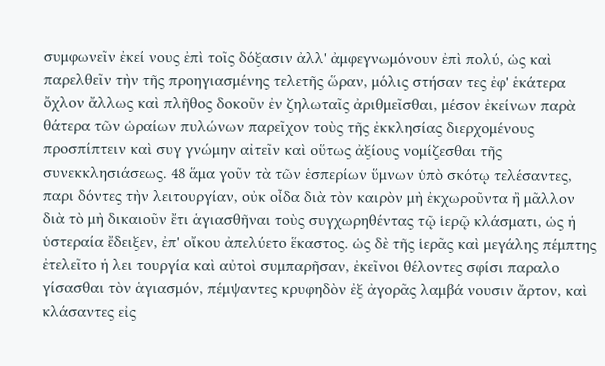συμφωνεῖν ἐκεί νους ἐπὶ τοῖς δόξασιν ἀλλ' ἀμφεγνωμόνουν ἐπὶ πολύ, ὡς καὶ παρελθεῖν τὴν τῆς προηγιασμένης τελετῆς ὥραν, μόλις στήσαν τες ἐφ' ἑκάτερα ὄχλον ἄλλως καὶ πλῆθος δοκοῦν ἐν ζηλωταῖς ἀριθμεῖσθαι, μέσον ἐκείνων παρὰ θάτερα τῶν ὡραίων πυλώνων παρεῖχον τοὺς τῆς ἐκκλησίας διερχομένους προσπίπτειν καὶ συγ γνώμην αἰτεῖν καὶ οὕτως ἀξίους νομίζεσθαι τῆς συνεκκλησιάσεως. 48 ἅμα γοῦν τὰ τῶν ἑσπερίων ὕμνων ὑπὸ σκότῳ τελέσαντες, παρι δόντες τὴν λειτουργίαν, οὐκ οἶδα διὰ τὸν καιρὸν μὴ ἐκχωροῦντα ἢ μᾶλλον διὰ τὸ μὴ δικαιοῦν ἔτι ἁγιασθῆναι τοὺς συγχωρηθέντας τῷ ἱερῷ κλάσματι, ὡς ἡ ὑστεραία ἔδειξεν, ἐπ' οἴκου ἀπελύετο ἕκαστος. ὡς δὲ τῆς ἱερᾶς καὶ μεγάλης πέμπτης ἐτελεῖτο ἡ λει τουργία καὶ αὐτοὶ συμπαρῆσαν, ἐκεῖνοι θέλοντες σφίσι παραλο γίσασθαι τὸν ἁγιασμόν, πέμψαντες κρυφηδὸν ἐξ ἀγορᾶς λαμβά νουσιν ἄρτον, καὶ κλάσαντες εἰς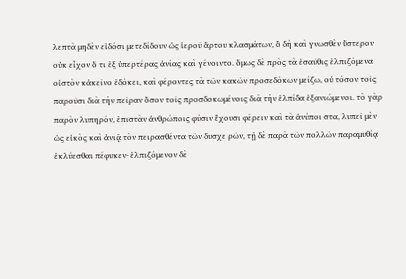λεπτὰ μηδὲν εἰδόσι μετεδίδουν ὡς ἱεροῦ ἄρτου κλασμάτων, ὃ δὴ καὶ γνωσθὲν ὕστερον οὐκ εἶχον ὅ τι ἐξ ὑπερτέρας ἀνίας καὶ γένοιντο. ὅμως δὲ πρὸς τὰ ἐσαῦθις ἐλπιζόμενα οἰστὸν κἀκεῖνο ἐδόκει, καὶ φέροντες τὰ τῶν κακῶν προσεδόκων μείζω, οὐ τόσον τοῖς παροῦσι διὰ τὴν πεῖραν ὅσον τοῖς προσδοκωμένοις διὰ τὴν ἐλπίδα ἐξανιώμενοι. τὸ γὰρ παρὸν λυπηρόν, ἐπιστὰν ἀνθρώποις φύσιν ἔχουσι φέρειν καὶ τὰ ἀνύποι στα, λυπεῖ μὲν ὡς εἰκὸς καὶ ἀνιᾷ τὸν πειρασθέντα τῶν δυσχε ρῶν, τῇ δὲ παρὰ τῶν πολλῶν παραμυθίᾳ ἐκλύεσθαι πέφυκεν· ἐλπιζόμενον δὲ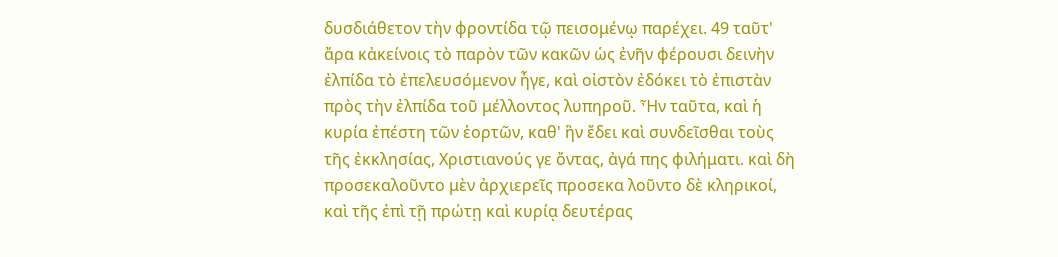δυσδιάθετον τὴν φροντίδα τῷ πεισομένῳ παρέχει. 49 ταῦτ' ἄρα κἀκείνοις τὸ παρὸν τῶν κακῶν ὡς ἐνῆν φέρουσι δεινὴν ἐλπίδα τὸ ἐπελευσόμενον ἦγε, καὶ οἰστὸν ἐδόκει τὸ ἐπιστὰν πρὸς τὴν ἐλπίδα τοῦ μέλλοντος λυπηροῦ. Ἦν ταῦτα, καὶ ἡ κυρία ἐπέστη τῶν ἑορτῶν, καθ' ἣν ἔδει καὶ συνδεῖσθαι τοὺς τῆς ἐκκλησίας, Χριστιανούς γε ὄντας, ἀγά πης φιλήματι. καὶ δὴ προσεκαλοῦντο μὲν ἀρχιερεῖς προσεκα λοῦντο δὲ κληρικοί, καὶ τῆς ἐπὶ τῇ πρώτῃ καὶ κυρίᾳ δευτέρας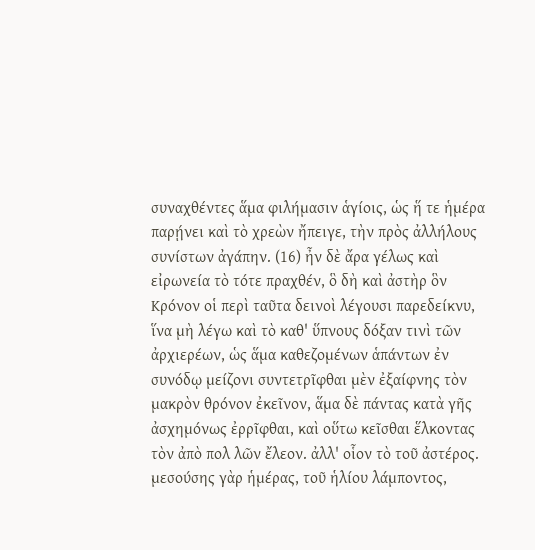συναχθέντες ἅμα φιλήμασιν ἁγίοις, ὡς ἥ τε ἡμέρα παρῄνει καὶ τὸ χρεὼν ἤπειγε, τὴν πρὸς ἀλλήλους συνίστων ἀγάπην. (16) ἦν δὲ ἄρα γέλως καὶ εἰρωνεία τὸ τότε πραχθέν, ὃ δὴ καὶ ἀστὴρ ὃν Κρόνον οἱ περὶ ταῦτα δεινοὶ λέγουσι παρεδείκνυ, ἵνα μὴ λέγω καὶ τὸ καθ' ὕπνους δόξαν τινὶ τῶν ἀρχιερέων, ὡς ἅμα καθεζομένων ἁπάντων ἐν συνόδῳ μείζονι συντετρῖφθαι μὲν ἐξαίφνης τὸν μακρὸν θρόνον ἐκεῖνον, ἅμα δὲ πάντας κατὰ γῆς ἀσχημόνως ἐρρῖφθαι, καὶ οὕτω κεῖσθαι ἕλκοντας τὸν ἀπὸ πολ λῶν ἔλεον. ἀλλ' οἷον τὸ τοῦ ἀστέρος. μεσούσης γὰρ ἡμέρας, τοῦ ἡλίου λάμποντος,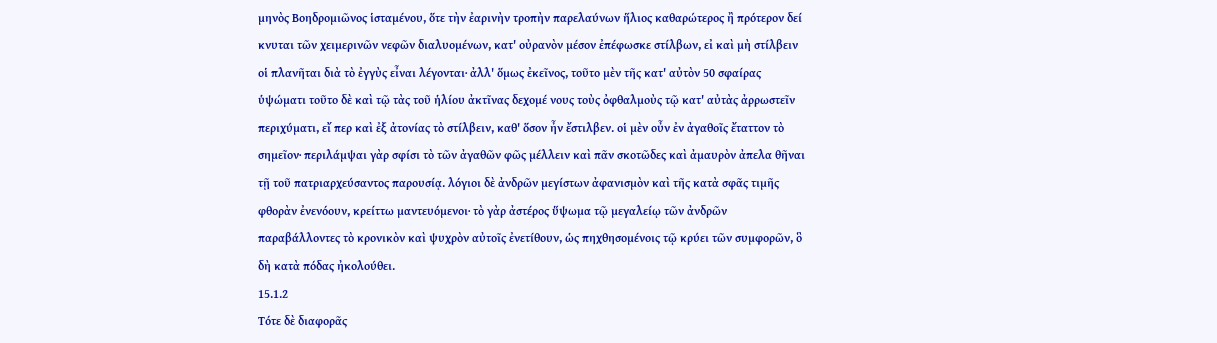μηνὸς Βοηδρομιῶνος ἱσταμένου, ὅτε τὴν ἐαρινὴν τροπὴν παρελαύνων ἥλιος καθαρώτερος ἢ πρότερον δεί κνυται τῶν χειμερινῶν νεφῶν διαλυομένων, κατ' οὐρανὸν μέσον ἐπέφωσκε στίλβων, εἰ καὶ μὴ στίλβειν οἱ πλανῆται διὰ τὸ ἐγγὺς εἶναι λέγονται· ἀλλ' ὅμως ἐκεῖνος, τοῦτο μὲν τῆς κατ' αὐτὸν 50 σφαίρας ὑψώματι τοῦτο δὲ καὶ τῷ τὰς τοῦ ἡλίου ἀκτῖνας δεχομέ νους τοὺς ὀφθαλμοὺς τῷ κατ' αὐτὰς ἀρρωστεῖν περιχύματι, εἴ περ καὶ ἐξ ἀτονίας τὸ στίλβειν, καθ' ὅσον ἦν ἔστιλβεν. οἱ μὲν οὖν ἐν ἀγαθοῖς ἔταττον τὸ σημεῖον· περιλάμψαι γὰρ σφίσι τὸ τῶν ἀγαθῶν φῶς μέλλειν καὶ πᾶν σκοτῶδες καὶ ἀμαυρὸν ἀπελα θῆναι τῇ τοῦ πατριαρχεύσαντος παρουσίᾳ. λόγιοι δὲ ἀνδρῶν μεγίστων ἀφανισμὸν καὶ τῆς κατὰ σφᾶς τιμῆς φθορὰν ἐνενόουν, κρείττω μαντευόμενοι· τὸ γὰρ ἀστέρος ὕψωμα τῷ μεγαλείῳ τῶν ἀνδρῶν παραβάλλοντες τὸ κρονικὸν καὶ ψυχρὸν αὐτοῖς ἐνετίθουν, ὡς πηχθησομένοις τῷ κρύει τῶν συμφορῶν, ὃ δὴ κατὰ πόδας ἠκολούθει.
15.1.2
Τότε δὲ διαφορᾶς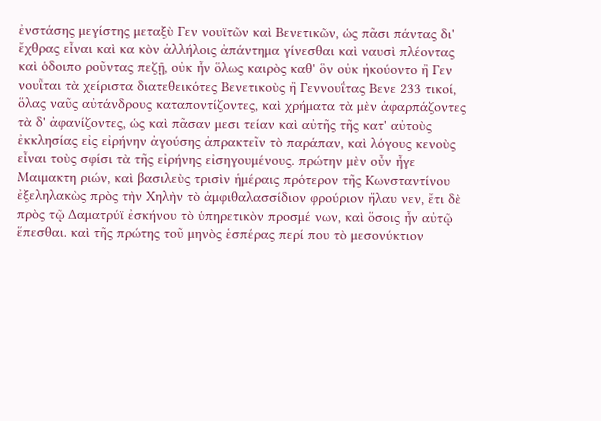ἐνστάσης μεγίστης μεταξὺ Γεν νουϊτῶν καὶ Βενετικῶν, ὡς πᾶσι πάντας δι' ἔχθρας εἶναι καὶ κα κὸν ἀλλήλοις ἀπάντημα γίνεσθαι καὶ ναυσὶ πλέοντας καὶ ὁδοιπο ροῦντας πεζῇ, οὐκ ἦν ὅλως καιρὸς καθ' ὃν οὐκ ἠκούοντο ἢ Γεν νουῗται τὰ χείριστα διατεθεικότες Βενετικοὺς ἢ Γεννουΐτας Βενε 233 τικοί, ὅλας ναῦς αὐτάνδρους καταποντίζοντες, καὶ χρήματα τὰ μὲν ἀφαρπάζοντες τὰ δ' ἀφανίζοντες, ὡς καὶ πᾶσαν μεσι τείαν καὶ αὐτῆς τῆς κατ' αὐτοὺς ἐκκλησίας εἰς εἰρήνην ἀγούσης ἀπρακτεῖν τὸ παράπαν, καὶ λόγους κενοὺς εἶναι τοὺς σφίσι τὰ τῆς εἰρήνης εἰσηγουμένους. πρώτην μὲν οὖν ἦγε Μαιμακτη ριών, καὶ βασιλεὺς τρισὶν ἡμέραις πρότερον τῆς Κωνσταντίνου ἐξεληλακὼς πρὸς τὴν Χηλὴν τὸ ἀμφιθαλασσίδιον φρούριον ἤλαυ νεν, ἔτι δὲ πρὸς τῷ Δαματρύϊ ἐσκήνου τὸ ὑπηρετικὸν προσμέ νων, καὶ ὅσοις ἦν αὐτῷ ἕπεσθαι. καὶ τῆς πρώτης τοῦ μηνὸς ἑσπέρας περί που τὸ μεσονύκτιον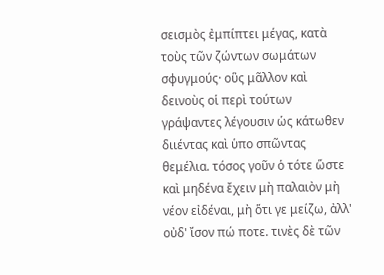σεισμὸς ἐμπίπτει μέγας, κατὰ τοὺς τῶν ζώντων σωμάτων σφυγμούς· οὓς μᾶλλον καὶ δεινοὺς οἱ περὶ τούτων γράψαντες λέγουσιν ὡς κάτωθεν διιέντας καὶ ὑπο σπῶντας θεμέλια. τόσος γοῦν ὁ τότε ὥστε καὶ μηδένα ἔχειν μὴ παλαιὸν μὴ νέον εἰδέναι, μὴ ὅτι γε μείζω, ἀλλ' οὐδ' ἴσον πώ ποτε. τινὲς δὲ τῶν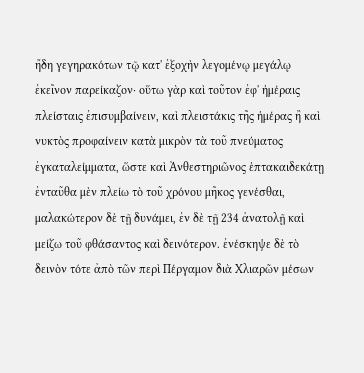ἤδη γεγηρακότων τῷ κατ' ἐξοχὴν λεγομένῳ μεγάλῳ ἐκεῖνον παρείκαζον· οὕτω γὰρ καὶ τοῦτον ἐφ' ἡμέραις πλείσταις ἐπισυμβαίνειν, καὶ πλειστάκις τῆς ἡμέρας ἢ καὶ νυκτὸς προφαίνειν κατὰ μικρὸν τὰ τοῦ πνεύματος ἐγκαταλείμματα, ὥστε καὶ Ἀνθεστηριῶνος ἑπτακαιδεκάτῃ ἐνταῦθα μὲν πλείω τὸ τοῦ χρόνου μῆκος γενέσθαι, μαλακώτερον δὲ τῇ δυνάμει, ἐν δὲ τῇ 234 ἀνατολῇ καὶ μείζω τοῦ φθάσαντος καὶ δεινότερον. ἐνέσκηψε δὲ τὸ δεινὸν τότε ἀπὸ τῶν περὶ Πέργαμον διὰ Χλιαρῶν μέσων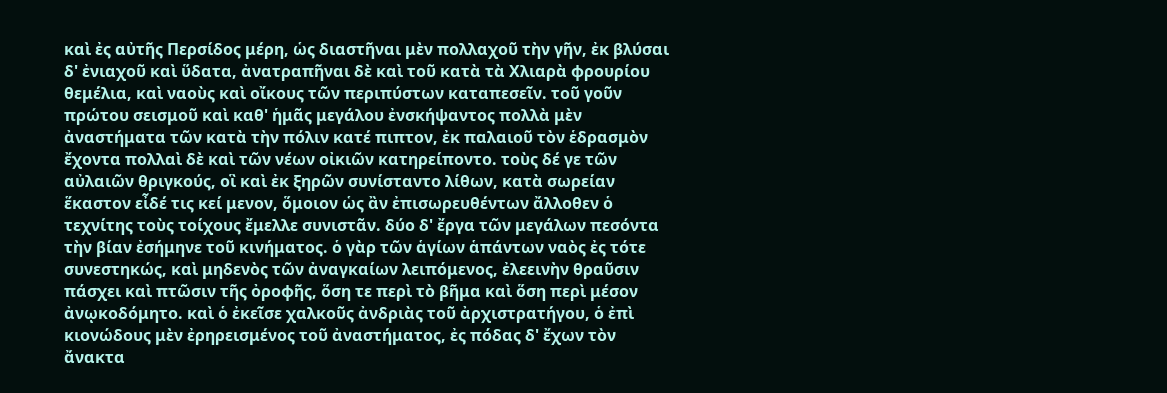καὶ ἐς αὐτῆς Περσίδος μέρη, ὡς διαστῆναι μὲν πολλαχοῦ τὴν γῆν, ἐκ βλύσαι δ' ἐνιαχοῦ καὶ ὕδατα, ἀνατραπῆναι δὲ καὶ τοῦ κατὰ τὰ Χλιαρὰ φρουρίου θεμέλια, καὶ ναοὺς καὶ οἴκους τῶν περιπύστων καταπεσεῖν. τοῦ γοῦν πρώτου σεισμοῦ καὶ καθ' ἡμᾶς μεγάλου ἐνσκήψαντος πολλὰ μὲν ἀναστήματα τῶν κατὰ τὴν πόλιν κατέ πιπτον, ἐκ παλαιοῦ τὸν ἑδρασμὸν ἔχοντα πολλαὶ δὲ καὶ τῶν νέων οἰκιῶν κατηρείποντο. τοὺς δέ γε τῶν αὐλαιῶν θριγκούς, οἳ καὶ ἐκ ξηρῶν συνίσταντο λίθων, κατὰ σωρείαν ἕκαστον εἶδέ τις κεί μενον, ὅμοιον ὡς ἂν ἐπισωρευθέντων ἄλλοθεν ὁ τεχνίτης τοὺς τοίχους ἔμελλε συνιστᾶν. δύο δ' ἔργα τῶν μεγάλων πεσόντα τὴν βίαν ἐσήμηνε τοῦ κινήματος. ὁ γὰρ τῶν ἁγίων ἁπάντων ναὸς ἐς τότε συνεστηκώς, καὶ μηδενὸς τῶν ἀναγκαίων λειπόμενος, ἐλεεινὴν θραῦσιν πάσχει καὶ πτῶσιν τῆς ὀροφῆς, ὅση τε περὶ τὸ βῆμα καὶ ὅση περὶ μέσον ἀνῳκοδόμητο. καὶ ὁ ἐκεῖσε χαλκοῦς ἀνδριὰς τοῦ ἀρχιστρατήγου, ὁ ἐπὶ κιονώδους μὲν ἐρηρεισμένος τοῦ ἀναστήματος, ἐς πόδας δ' ἔχων τὸν ἄνακτα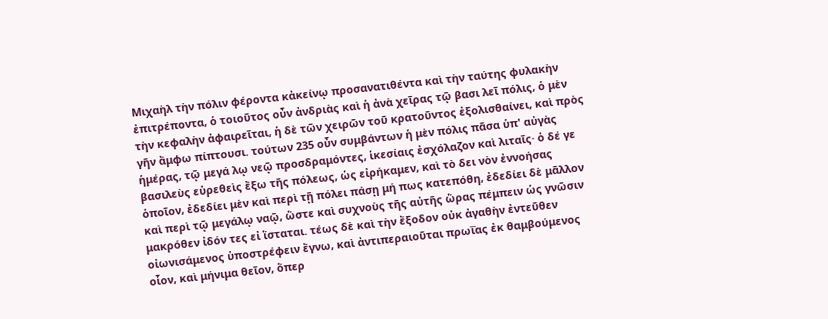Μιχαὴλ τὴν πόλιν φέροντα κἀκείνῳ προσανατιθέντα καὶ τὴν ταύτης φυλακὴν ἐπιτρέποντα, ὁ τοιοῦτος οὖν ἀνδριὰς καὶ ἡ ἀνὰ χεῖρας τῷ βασι λεῖ πόλις, ὁ μὲν τὴν κεφαλὴν ἀφαιρεῖται, ἡ δὲ τῶν χειρῶν τοῦ κρατοῦντος ἐξολισθαίνει, καὶ πρὸς γῆν ἄμφω πίπτουσι. τούτων 235 οὖν συμβάντων ἡ μὲν πόλις πᾶσα ὑπ' αὐγὰς ἡμέρας, τῷ μεγά λῳ νεῷ προσδραμόντες, ἱκεσίαις ἐσχόλαζον καὶ λιταῖς· ὁ δέ γε βασιλεὺς εὑρεθεὶς ἔξω τῆς πόλεως, ὡς εἰρήκαμεν, καὶ τὸ δει νὸν ἐννοήσας ὁποῖον, ἐδεδίει μὲν καὶ περὶ τῇ πόλει πάσῃ μή πως κατεπόθη, ἐδεδίει δὲ μᾶλλον καὶ περὶ τῷ μεγάλῳ ναῷ, ὥστε καὶ συχνοὺς τῆς αὐτῆς ὥρας πέμπειν ὡς γνῶσιν μακρόθεν ἰδόν τες εἰ ἵσταται. τέως δὲ καὶ τὴν ἔξοδον οὐκ ἀγαθὴν ἐντεῦθεν οἰωνισάμενος ὑποστρέφειν ἔγνω, καὶ ἀντιπεραιοῦται πρωΐας ἐκ θαμβούμενος οἷον, καὶ μήνιμα θεῖον, ὅπερ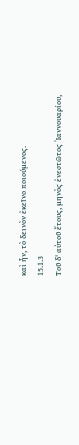καὶ ἦν, τὸ δεινὸν ἐκεῖνο ποιούμενος.
15.1.3
Τοῦ δ' αὐτοῦ ἔτους, μηνὸς ἐνεστῶτος Ἰαννουαρίου,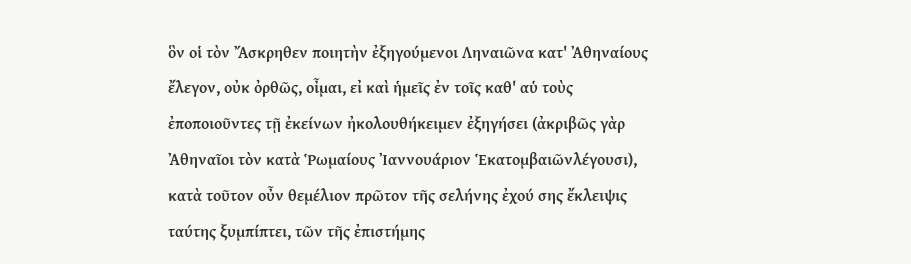ὃν οἱ τὸν Ἄσκρηθεν ποιητὴν ἐξηγούμενοι Ληναιῶνα κατ' Ἀθηναίους ἔλεγον, οὐκ ὀρθῶς, οἶμαι, εἰ καὶ ἡμεῖς ἐν τοῖς καθ' αὑ τοὺς ἐποποιοῦντες τῇ ἐκείνων ἠκολουθήκειμεν ἐξηγήσει (ἀκριβῶς γὰρ Ἀθηναῖοι τὸν κατὰ Ῥωμαίους Ἰαννουάριον Ἑκατομβαιῶνλέγουσι), κατὰ τοῦτον οὖν θεμέλιον πρῶτον τῆς σελήνης ἐχού σης ἔκλειψις ταύτης ξυμπίπτει, τῶν τῆς ἐπιστήμης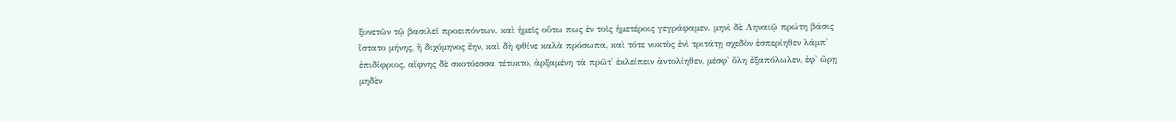ξυνετῶν τῷ βασιλεῖ προειπόντων. καὶ ἡμεῖς οὕτω πως ἐν τοῖς ἡμετέροις γεγράφαμεν. μηνὶ δὲ Ληναιῷ πρώτη βάσις ἵστατο μήνης, ἣ διχόμηνος ἔην, καὶ δὴ φθίνε καλὰ πρόσωπα, καὶ τότε νυκτὸς ἐνὶ τριτάτῃ σχεδὸν ἑσπερίηθεν λάμπ' ἐπιδίφριος, αἴφνης δὲ σκοτόεσσα τέτυκτο, ἀρξαμένη τὰ πρῶτ' ἐκλείπειν ἀντολίηθεν, μέσφ' ὅλη ἐξαπόλωλεν, ἐφ' ὥρῃ μηδὲν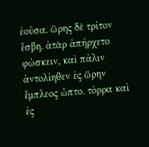ἐοῦσα. ὥρης δὲ τρίτον ἔσβη. ἀτὰρ ἀπήρχετο φώσκειν, καὶ πάλιν ἀντολίηθεν ἐς ὥρην ἔμπλεος ὦπτο. τόρρα καὶ ἐς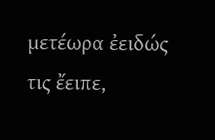μετέωρα ἐειδώς τις ἔειπε,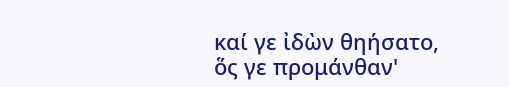καί γε ἰδὼν θηήσατο, ὅς γε προμάνθαν'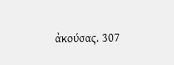ἀκούσας. 307